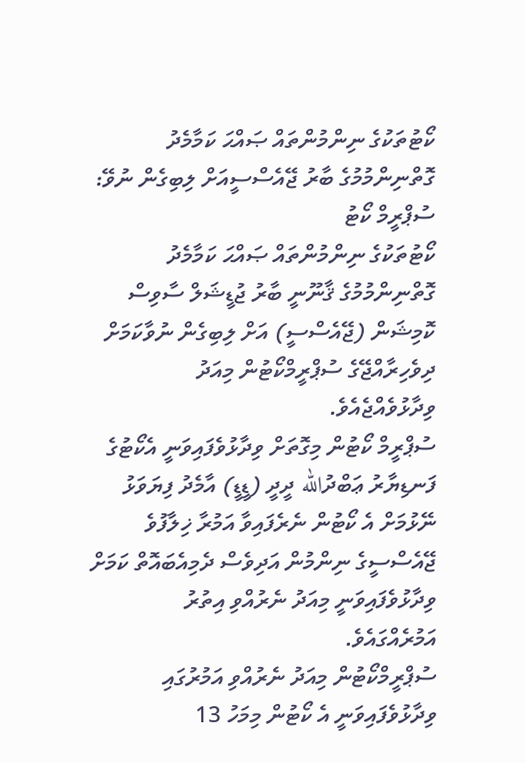ކޯޓުތަކުގެ ނިންމުންތައް ޞައްޙަ ކަމާމެދު ގޮތްނިންމުމުގެ ބާރު ޖޭއެސްސީއަށް ލިބިގެން ނުވޭ: ސުޕްރީމް ކޯޓު
ކޯޓުތަކުގެ ނިންމުންތައް ޞައްޙަ ކަމާމެދު ގޮތްނިންމުމުގެ ޤާނޫނީ ބާރު ޖުޑީޝަލް ސާވިސް ކޮމިޝަން (ޖޭއެސްސީ) އަށް ލިބިގެން ނުވާކަމަށް ދިވެހިރާއްޖޭގެ ސުޕްރީމްކޯޓުން މިއަދު ވިދާޅުވެއްޖެއެވެ.
ސުޕްރީމް ކޯޓުން މިގޮތަށް ވިދާޅުވެފައިވަނީ އެކޯޓުގެ ފަނޑިޔާރު ޢަބްދުالله ދީދީ (ޑީޑީ) އާމެދު ފިޔަވަޅު ނޭޅުމަށް އެ ކޯޓުން ނެރެފައިވާ އަމުރާ ޚިލާފުވެ ޖޭއެސްސީގެ ނިންމުން އަދިވެސް ދެމިއެބައޮތް ކަމަށް ވިދާޅުވެފައިވަނީ މިއަދު ނެރުއްވި އިތުރު އަމުރެއްގައެވެ.
ސުޕްރީމްކޯޓުން މިއަދު ނެރުއްވި އަމުރުގައި ވިދާޅުވެފައިވަނީ އެ ކޯޓުން މިމަހު 13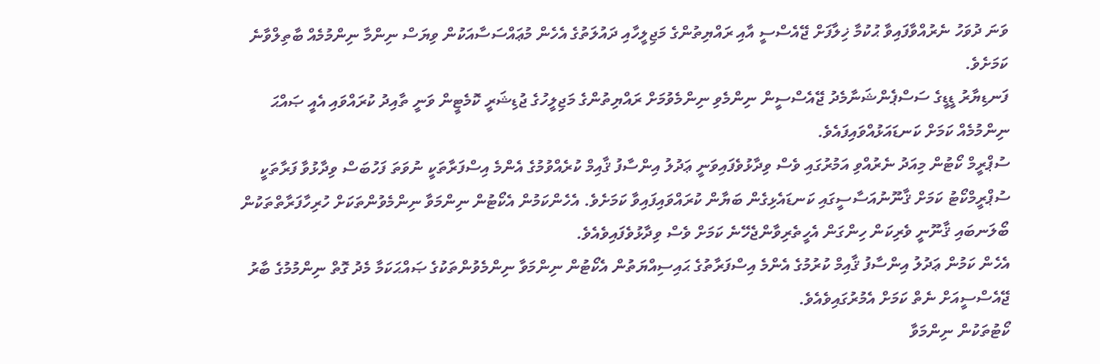ވަނަ ދުވަހު ނެރުއްވާފައިވާ ޙުކުމާ ޚިލާފަށް ޖޭއެސްސީ އާއި ރައްޔިތުންގެ މަޖިލީހާއި ދައުލަތުގެ އެހެން މުޢައްސަސާއަކުން ވިޔަސް ނިންމާ ނިންމުމެއް ބާތިލްވާނެ ކަމަށެވެ.
ފަނޑިޔާރު ޑީޑީގެ ސަސްޕެންޝަނާމެދު ޖޭއެސްސީން ނިންމެވި ނިންމެވުމަށް ރައްޔިތުންގެ މަޖިލީހުގެ ޖުޑިޝަރީ ކޮމެޓީން ވަނީ ތާއިދު ކުރައްވައި އެއީ ޞައްޙަ ނިންމުމެއް ކަމަށް ކަނޑައަޅުއްވައިފައެވެ.
ސުޕްރީމް ކޯޓުން މިއަދު ނެރުއްވި އަމުރުގައި ވެސް ވިދާޅުވެފައިވަނީ ޢަދުލު އިންސާފު ޤާއިމް ކުރެއްވުމުގެ އެންމެ އިސްފަރާތަކީ ނުވަތަ ފަހުބަސް ވިދާޅުވާ ފަރާތަކީ ސުޕްރީމްކޯޓު ކަމަށް ޤާނޫނުއަސާސީގައި ކަނޑައެޅިގެން ބަޔާން ކުރައްވައިފައިވާ ކަމަށެވެ. އެހެންކަމުން އެކޯޓުން ނިންމަވާ ނިންމެވުންތަކަށް ހުރިހާފަރާތްތަކުން ބޯލަނބައި ޤާނޫނީ ވެރިކަން ހިންގަން އެހީތެރިވާންޖެހޭނެ ކަމަށް ވެސް ވިދާޅުވެފައިވެއެވެ.
އެހެން ކަމުން ޢަދުލު އިންސާފު ޤާއިމް ކުރުމުގެ އެންމެ އިސްފަރާތުގެ ޙައިސިއްޔަތުން އެކޯޓުން ނިންމަވާ ނިންމެވުންތަކުގެ ޞައްޙަކަމާ މެދު ގޮތް ނިންމުމުގެ ބާރު ޖޭއެސްސީއަށް ނެތް ކަމަށް އެމުރުގައިވެއެވެ.
ކޯޓުތަކުން ނިންމަވާ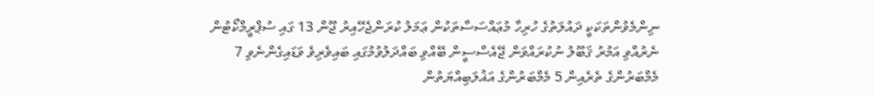ނިންމެވުންތަކަކީ ދައުލަތުގެ ހުރިހާ މުޢައްސަސާތަކުން ޢަމަލު ކުރަންޖެހޭއިރު ޖޫން 13 ގައި ސުޕްރީމްކޯޓުން ނެރުއްވި އަމުރު ޤަބޫލު ނުކުރައްވަން ޖޭއެސްސީން ބޭއްވި ބައްދަލުވުމުގައި ބައިވެރިވެ ވަޑައިގެންނެވި 7 މެމްބަރުންގެ ތެރެއިން 5 މެމްބަރުންގެ އަޣުލަބިއްޔަތުން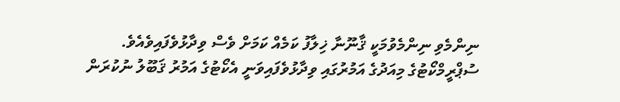ނިންމެވި ނިންމެވުމަކީ ޤާނޫނާ ޚިލާފު ކަމެއް ކަމަށް ވެސް ވިދާޅުވެފައިވެއެވެ.
ސުޕްރީމްކޯޓުގެ މިއަދުގެ އަމުރުގައި ވިދާޅުވެފައިވަނީ އެކޯޓުގެ އަމުރު ޤަބޫލު ނުކުރަން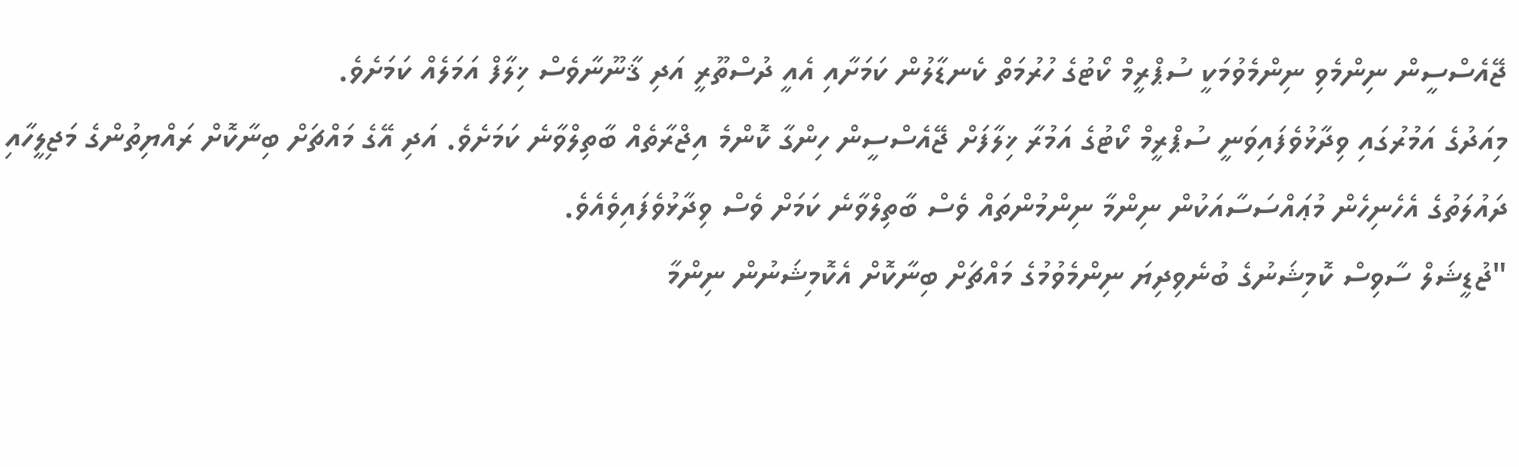ޖޭއެސްސީން ނިންމެވި ނިންމެވުމަކީ ސުޕްރީމް ކޯޓުގެ ހުރުމަތް ކެނޑާލުން ކަމަށާއި އެއީ ދުސްތޫރީ އަދި ޤާނޫނާވެސް ޚިލާފް އަމަލެއް ކަމަށެވެ.
މިއަދުގެ އަމުރުގައި ވިދާޅުވެފައިވަނީ ސުޕްރީމް ކޯޓުގެ އަމުރާ ޚިލާފަށް ޖޭއެސްސީން ހިންގާ ކޮންމެ އިޖްރާތެއް ބާތިލްވާނެ ކަމަށެވެ. އަދި އޭގެ މައްޗަށް ބިނާކޮށް ރައްޔިތުންގެ މަޖިލީހާއި ދައުލަތުގެ އެހެނިހެން މުޢައްސަސާއަކުން ނިންމާ ނިންމުންތައް ވެސް ބާތިލްވާނެ ކަމަށް ވެސް ވިދާޅުވެފައިވެއެވެ.
"ޖުޑީޝަލް ސާވިސް ކޮމިޝަނުގެ ބުނެވިދިޔަ ނިންމެވުމުގެ މައްޗަށް ބިނާކޮށް އެކޮމިޝަނުން ނިންމާ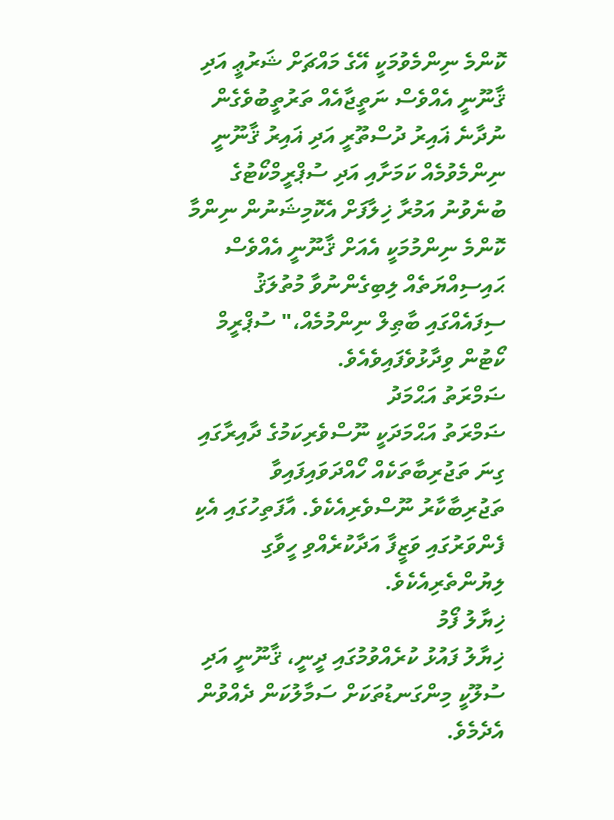ކޮންމެ ނިންމެވުމަކީ އޭގެ މައްޗަށް ޝަރުޢީ އަދި ޤާނޫނީ އެއްވެސް ނަތީޖާއެއް ތަރުތީބުވެގެން ނުދާނެ ޣައިރު ދުސްތޫރީ އަދި ޣައިރު ޤާނޫނީ ނިންމެވުމެއް ކަމަށާއި އަދި ސުޕްރީމްކޯޓުގެ ބުނެވުނު އަމުރާ ޚިލާފަށް އެކޮމިޝަނުން ނިންމާ ކޮންމެ ނިންމުމަކީ އެއަށް ޤާނޫނީ އެއްވެސް ޙައިސިއްޔަތެއް ލިބިގެންނުވާ މުތުލަޤު ސިފައެއްގައި ބާޠިލް ނިންމުމެއް،" ސުޕްރީމް ކޯޓުން ވިދާޅުވެފައިވެއެވެ.
ޟަމްރަތު އަޙްމަދު
ޟަމްރަތު އަޙްމަދަކީ ނޫސްވެރިކަމުގެ ދާއިރާގައި ގިނަ ތަޖުރިބާތަކެއް ހޯއްދަވައިފައިވާ ތަޖުރިބާކާރު ނޫސްވެރިއެކެވެ. އާފަތިހުގައި އެކި ފެންވަރުގައި ވަޒީފާ އަދާކުރެއްވި ހީވާގި ލިޔުންތެރިއެކެވެ.
ޚިޔާލު ފޯމު
ޚިޔާލު ފައުޅު ކުރެއްވުމުގައި ދީނީ، ޤާނޫނީ އަދި ސުލޫކީ މިންގަނޑުތަކަށް ސަމާލުކަން ދެއްވުން އެދެމެވެ.